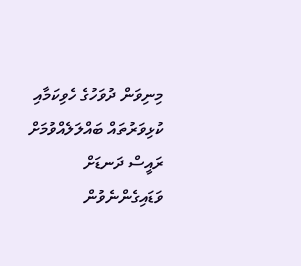މިނިވަން ދުވަހުގެ ހެވިކަމާއި ކުޅިވަރުތައް ބައްލަލެއްވުމަށް ރައީސް ދަނޑަށް ވަޑައިގެންނެވުން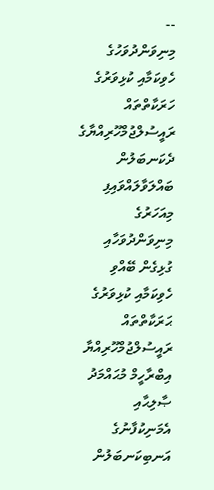--
މިނިވަންދުވަހުގެ ހެވިކަމާއި ކުޅިވަރުގެ ހަރަކާތްތައް ރައީސުލްޖުމްހޫރިއްޔާގެ ދެކަނބަލުން ބައްލަވާލައްވައިފި
މިއަހަރުގެ މިނިވަންދުވަހާއި ގުޅިގެން ބޭއްވި ހެވިކަމާއި ކުޅިވަރުގެ ޙަރަކާތްތައް ރައީސުލްޖުމްހޫރިއްޔާ އިބްރާހީމް މުޙައްމަދު ޞާލިޙާއި އެމަނިކުފާނުގެ އަނބިކަނބަލުން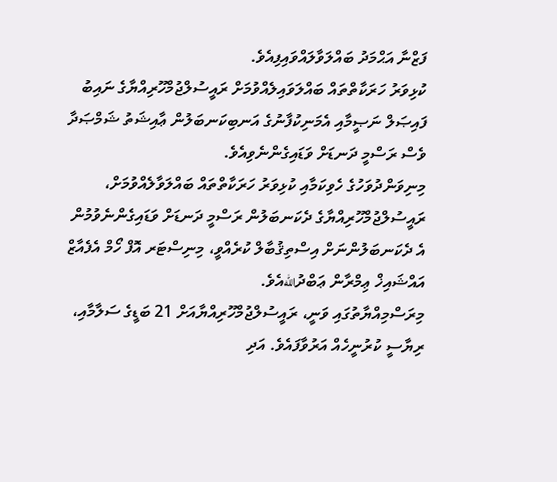ފަޒްނާ އަޙްމަދު ބައްލަވާލައްވައިފިއެވެ.
ކުޅިވަރު ހަރަކާތްތައް ބައްލަވައިލެއްވުމަށް ރައީސުލްޖުމްހޫރިއްޔާގެ ނައިބު ފައިޞަލް ނަޞީމާއި އެމަނިކުފާނުގެ އަނބިކަނބަލުން ޢާއިޝަތު ޝަމްޞަދާ ވެސް ރަސްމީ ދަނޑަށް ވަޑައިގެންނެވިއެވެ.
މިނިވަންދުވަހުގެ ހެވިކަމާއި ކުޅިވަރު ހަރަކާތްތައް ބައްލަވާލެއްވުމަށް، ރައީސުލްޖުމްހޫރިއްޔާގެ ދެކަނބަލުން ރަސްމީ ދަނޑަށް ވަޑައިގެންނެވުމުން އެ ދެކަނބަލުންނަށް އިސްތިޤުބާލް ކުރެއްވީ، މިނިސްޓަރ އޮފް ހޯމް އެފެއާޒް އައްޝައިޚް ޢިމްރާން ޢަބްދުاللهއެވެ.
މިރަސްމިއްޔާތުގައި ވަނީ، ރައީސުލްޖުމްހޫރިއްޔާއަށް 21 ބަޑީގެ ސަލާމާއި، ރިޔާސީ ކުރުނީހެއް އަރުވާފައެވެ. އަދި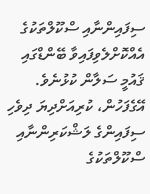ސިފައިންނާއި ސްކޫލްތަކުގެ އެއްކޮށްލެވިފައިވާ ބޭންޑްގައި ޤައުމީ ސަލާން ކުޅުނެވެ. އޭގެފަހުން، ކުރިއަށްދިޔަ ދިވެހި ސިފައިންގެ ލަޝްކަރިންނާއި ސްކޫލްތަކުގެ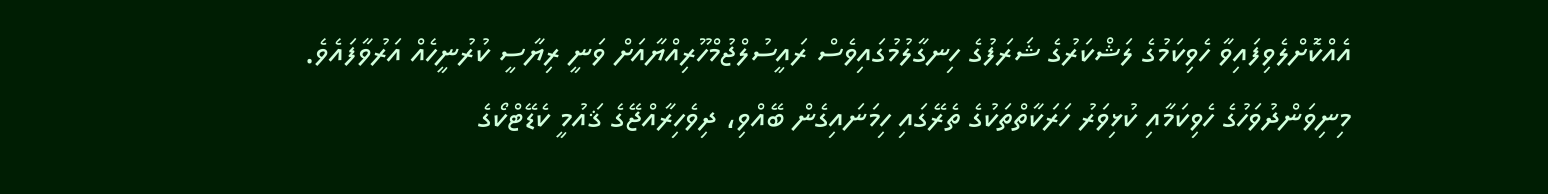އެއްކޮށްލެވިފައިވާ ހެވިކަމުގެ ލަޝްކަރުގެ ޝަރަފުގެ ހިނގާލުމުގައިވެސް ރައީސުލްޖުމްހޫރިއްޔާއަށް ވަނީ ރިޔާސީ ކުރުނީހެއް އަރުވާފައެވެ.
މިނިވަންދުވަހުގެ ހެވިކަމާއި ކުޅިވަރު ހަރަކާތްތަކުގެ ތެރޭގައި ހިމަނައިގެން ބޭއްވި، ދިވެހިރާއްޖޭގެ ޤައުމީ ކެޑޭޓްކޯގެ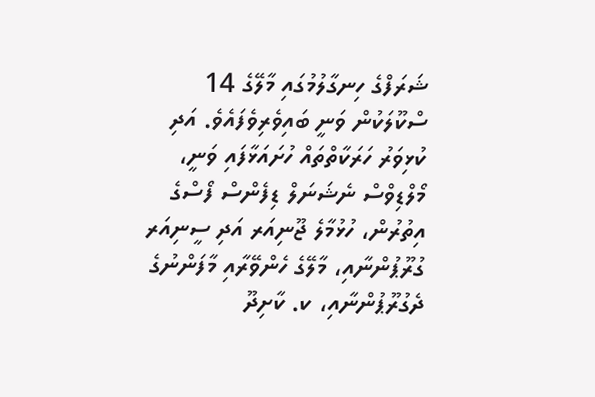ޝަރަފްގެ ހިނގާލުމުގައި މާލޭގެ 14 ސްކޫލަކުން ވަނީ ބައިވެރިވެފައެވެ. އަދި ކުޅިވަރު ހަރަކާތްތައް ހުށައަޅާފައި ވަނީ، މޯލްޑިވްސް ނެޝަނަލް ޑިފެންސް ފޯސްގެ އިތުރުން، ހުޅުމާލެ ޖޫނިއަރ އަދި ސީނިއަރ ގުރޫޕުންނާއި، މާލޭގެ ހެންވޭރާއި މާފަންނުގެ ދެގުރޫޕުންނާއި، ކ. ކާށިދޫ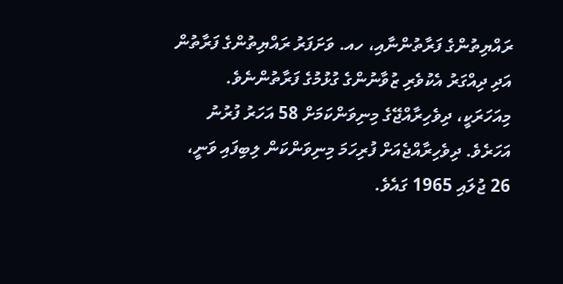ރައްޔިތުންގެ ފަރާތުންނާއި، ހއ. ވަށަފަރު ރައްޔިތުންގެ ފަރާތުން އަދި ދިއްގަރު އެކުވެރި ޒުވާނުންގެ ގުޅުމުގެ ފަރާތުންނެވެ.
މިއަހަރަކީ، ދިވެހިރާއްޖޭގެ މިނިވަންކަމަށް 58 އަހަރު ފުރުނު އަހަރެވެ. ދިވެހިރާއްޖެއަށް ފުރިހަމަ މިނިވަންކަން ލިބިފައި ވަނީ، 26 ޖުލައި 1965 ގައެވެ.